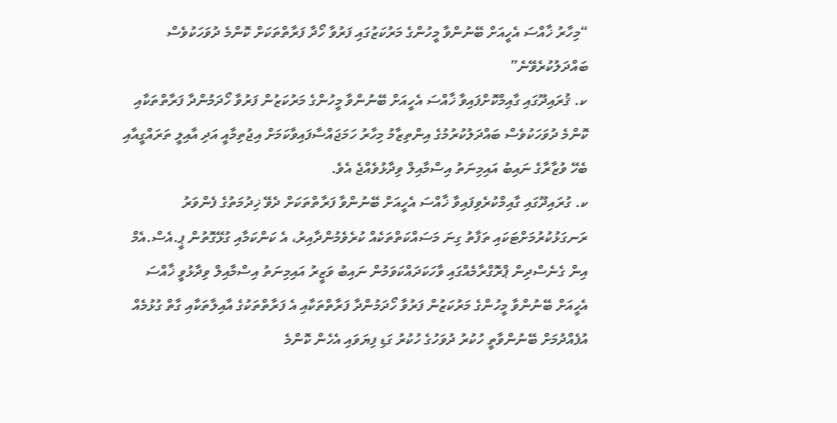“މިހާރު ޚާއްސަ އެހީއަށް ބޭނުންވާ މީހުންގެ މަރުކަޒުގައި ފަރުވާ ހޯދާ ފަރާތްތަކަށް ކޮންމެ ދުވަހަކުވެސް ބައްދަލުކުރެވޭނެ”
ކ. ޤުރައިދޫގައި ގާއިމްކޮށްފައިވާ ޚާއްސަ އެހީއަށް ބޭނުންވާ މީހުންގެ މަރުކަޒުން ފަރުވާ ހޯދަމުންދާ ފަރާތްތަކާއި ކޮންމެ ދުވަހަކުވެސް ބައްދަލުކުރުމުގެ އިންތިޒާމު މިހާރު ހަމަޖައްސާފައިވާކަމަށް އިޖުތިމާއީ އަދި އާއިލީ ތަރައްގީއާއި ބެހޭ ވުޒާރާގެ ނައިބު އައިމިނަތު އިސްމާއިލް ވިދާޅުވެއްޖެ އެވެ.
ކ. ގުރައިދޫގައި ގާއިމްކުރެވިފައިވާ ޚާއްސަ އެހީއަށް ބޭނުންވާ ފަރާތްތަކަށް ދެވޭ ޚިދުމަތުގެ ފެންވަރު ރަނގަޅުކުރުމަށްޓަކައި ތަފާތު ގިނަ މަސައްކަތްތަކެއް ކުރެވެމުންދާއިރު، އެ ކަންކަމާއި ގުޅޭގޮތުން ޕީ.އެސް.އެމް އިން ގެނެސްދިން ޕްރޮގްރާމެއްގައި ވާހަކަދައްކަވަމުން ނައިބު ވަޒީރު އައިމިނަތު އިސްމާއިލް ވިދާޅުވީ ޚާއްސަ އެހީއަށް ބޭނުންވާ މީހުންގެ މަރުކަޒުން ފަރުވާ ހޯދަމުންދާ ފަރާތްތަކާއި އެ ފަރާތްތަކުގެ އާއިލާތަކާއި ގާތް ގުޅުމެއް އުފެއްދުމަށް ބޭނުންވާތީ ހުކުރު ދުވަހުގެ ހުކުރު ގަޑި ފިޔަވައި އެހެން ކޮންމެ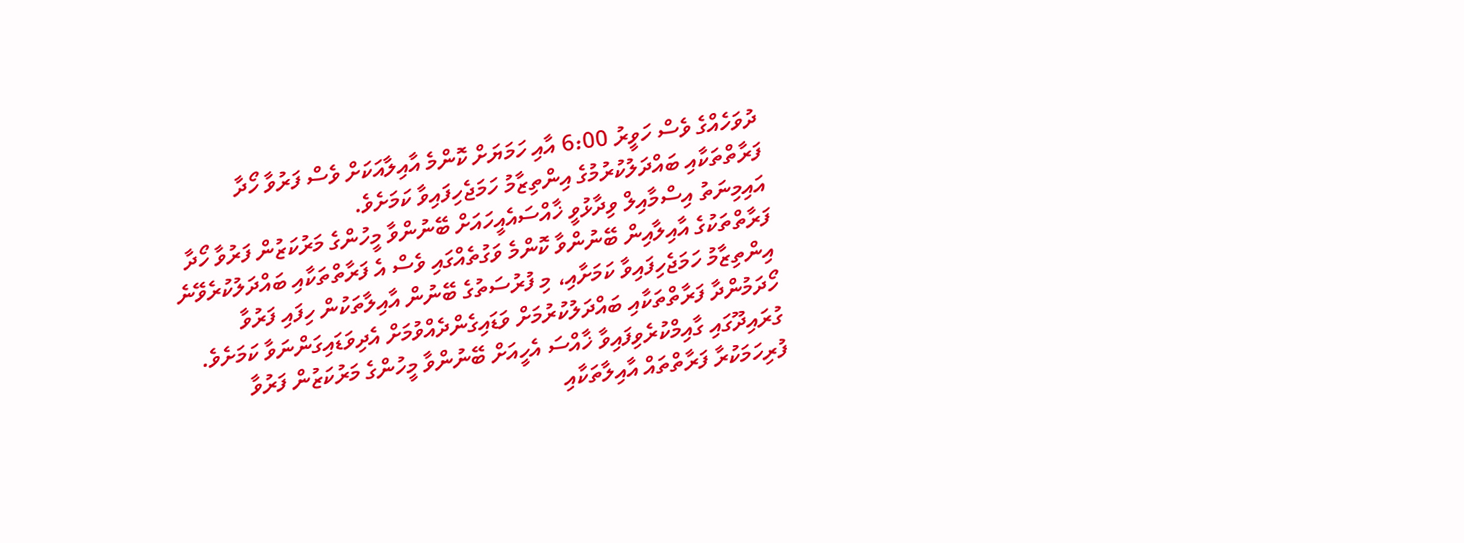ދުވަހެއްގެ ވެސް ހަވީރު 6:00 އާއި ހަމަޔަށް ކޮންމެ އާއިލާއަކަށް ވެސް ފަރުވާ ހޯދާ ފަރާތްތަކާއި ބައްދަލުކުރުމުގެ އިންތިޒާމު ހަމަޖެހިފައިވާ ކަމަށެވެ.
އައިމިނަތު އިސްމާއިލް ވިދާޅުވީ ޚާއްސައެއީހައަށް ބޭނުންވާ މީހުންގެ މަރުކަޒުން ފަރުވާ ހޯދާ ފަރާތްތަކުގެ އާއިލާއިން ބޭނުންވާ ކޮންމެ ވަގުތެއްގައި ވެސް އެ ފަރާތްތަކާއި ބައްދަލުކުރެވޭނެ އިންތިޒާމު ހަމަޖެހިފައިވާ ކަމަށާއި، މި ފުރުސަތުގެ ބޭނުން އާއިލާތަކުން ހިފައި ފަރުވާ ހޯދަމުންދާ ފަރާތްތަކާއި ބައްދަލުކުރުމަށް ވަޑައިގެންދެއްވުމަށް އެދިވަޑައިގަންނަވާ ކަމަށެވެ.
ގުރައިދޫގައި ގާއިމްކުރެވިފައިވާ ޚާއްސަ އެހީއަށް ބޭނުންވާ މީހުންގެ މަރުކަޒުން ފަރުވާ ފުރިހަމަކުރާ ފަރާތްތައް އާއިލާތަކާއި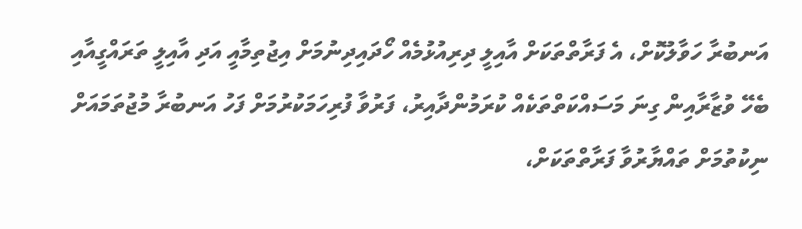އަނބުރާ ހަވާލުކޮށް، އެ ފަރާތްތަކަށް އާއިލީ ދިރިއުޅުމެއް ހޯދައިދިނުމަށް އިޖުތިމާއީ އަދި އާއިލީ ތަރައްގީއާއި ބެހޭ ވުޒާރާއިން ގިނަ މަސައްކަތްތަކެއް ކުރަމުންދާއިރު، ފަރުވާ ފުރިހަމަކުރުމަށް ފަހު އަނބުރާ މުޖުތަމައަށް ނިކުތުމަށް ތައްޔާރުވާ ފަރާތްތަކަށް،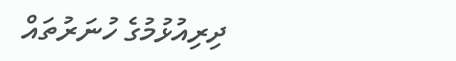ދިރިއުޅުމުގެ ހުނަރުތައް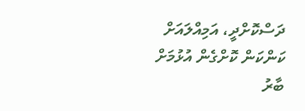ދަސްކޮށްދީ، އަމިއްލައަށް ކަންކަން ކޮށްގެން އުޅުމަށް ބާރު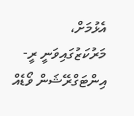އެޅުމަށް، މަރުކަޒުގައިވަނީ ރީ-އިންޓަގްރޭޝަން ވޯޑެއް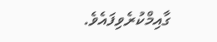ގާއިމްކުރެވިފައެވެ.